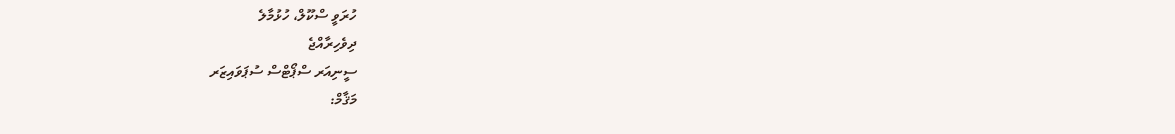ހުރަވީ ސްކޫލް، ހުޅުމާލެ
ދިވެހިރާއްޖެ
ސީނިއަރ ސްޕޯޓްސް ސުޕަވައިޒަރ
މަޤާމް: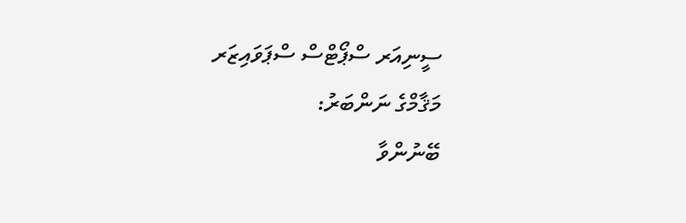ސީނިއަރ ސްޕޯޓްސް ސްޕަވައިޒަރ
މަޤާމްގެ ނަންބަރު:
ބޭނުންވާ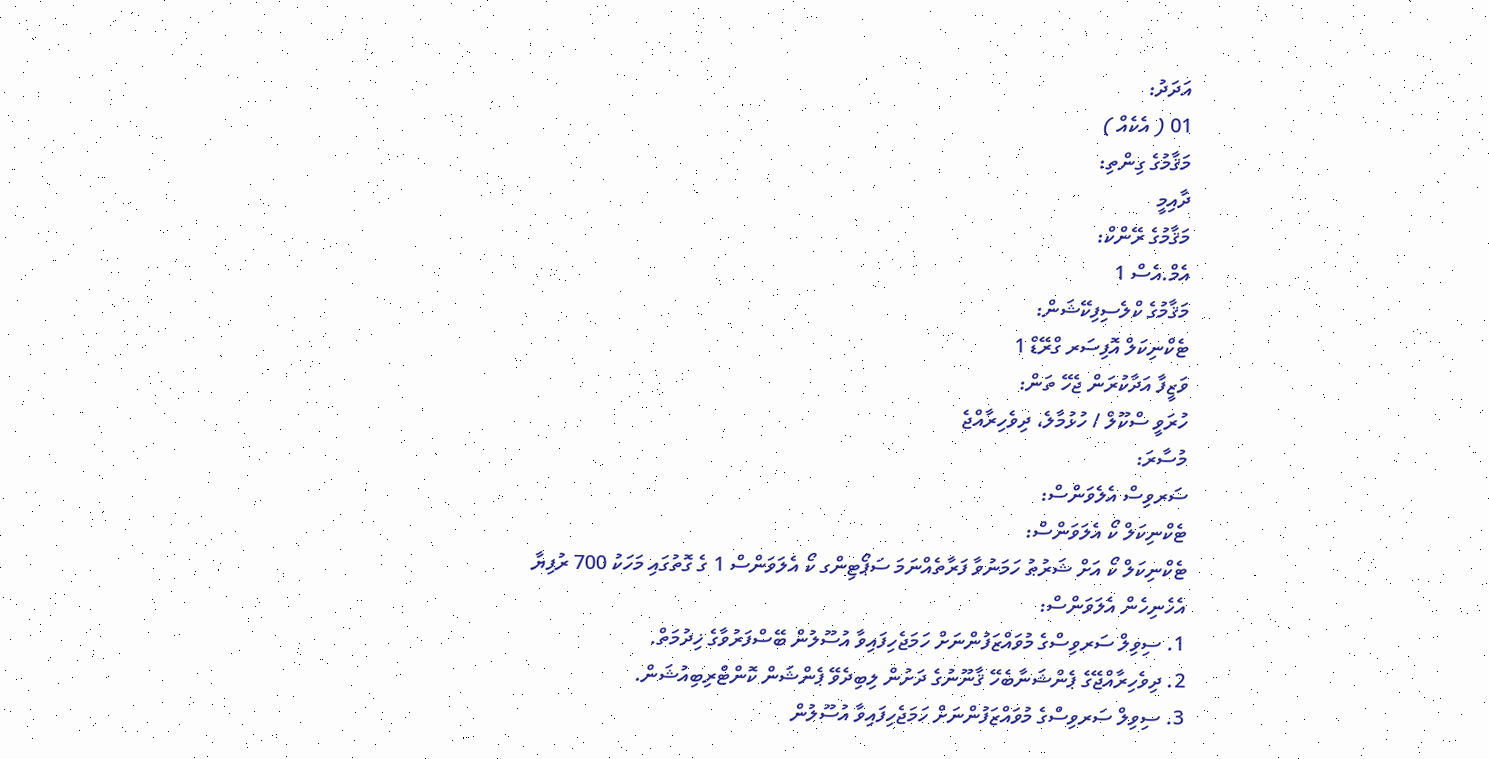އަދަދު:
01 ( އެކެއް )
މަޤާމުގެ ގިންތި:
ދާއިމީ
މަޤާމުގެ ރޭންކް:
އެމް.އެސް 1
މަޤާމުގެ ކްލެސިފިކޭޝަން:
ޓެކްނިކަލް އޮފިސަރ ގްރޭޑް 1
ވަޒީފާ އަދާކުރަން ޖެހޭ ތަން:
ހުރަވީ ސްކޫލް / ހުޅުމާލެ، ދިވެހިރާއްޖެ
މުސާރަ:
ސަރވިސް އެލެވަންސް:
ޓެކްނިކަލް ކޯ އެލަވަންސް:
ޓެކްނިކަލް ކޯ އަށް ޝަރުޠު ހަމަނުވާ ފަރާތެއްނަމަ ސަޕޯޓިންގ ކޯ އެލަވަންސް 1 ގެ ގޮތުގައި މަހަކު 700 ރުފިޔާ
އެހެނިހެން އެލަވަންސް:
1. ސިވިލް ސަރވިސްގެ މުވައްޒަފުންނަށް ހަމަޖެހިފައިވާ އުސޫލުން ބޭސްފަރުވާގެ ޚިދުމަތް.
2. ދިވެހިރާއްޖޭގެ ޕެންޝަނާބެހޭ ޤާނޫނުގެ ދަށުން ލިބިދެވޭ ޕެންޝަން ކޮންޓްރިބިއުޝަން.
3. ސިވިލް ސަރވިސްގެ މުވައްޒަފުންނަށް ހަމަޖެހިފައިވާ އުސޫލުން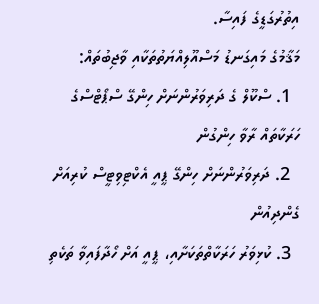އިތުރުގަޑީގެ ފައިސާ.
މަޤާމުގެ މައިގަނޑު މަސްއޫލިއްޔަތުތަކާއި ވާޖިބުތައް:
  1. ސްކޫލް ގެ ދަރިވަރުންނަށް ހިންގޭ ސްޕޯޓްސްގެ ހަރަކާތައް ރާވާ ހިންގުން
  2. ދަރިވަރުންނަށް ހިންގޭ ޕީއީ އެކްޓިވިޓީސް ކުރިއަށް ގެންދިއުން
  3. ކުޅިވަރު ހަރަކާތްތަކަށާއި، ޕީއީ އަށް ހޯދާފައިވާ ތަކެތި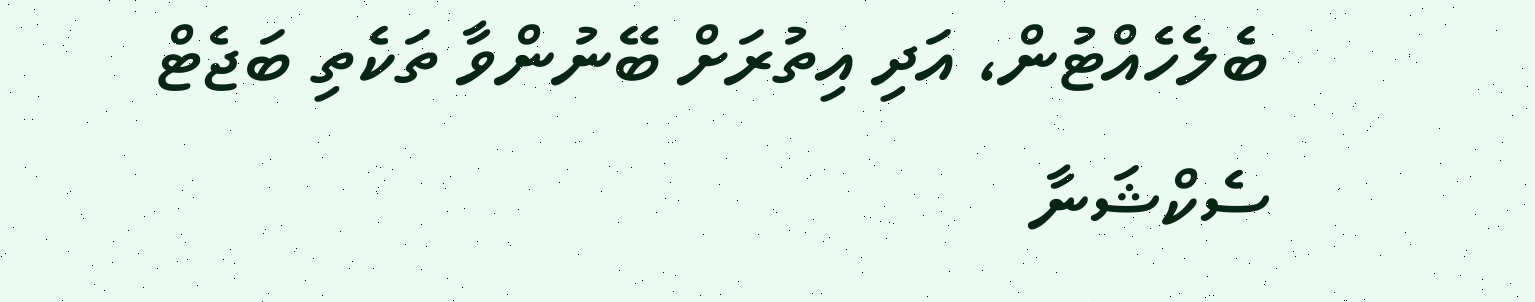ބެލެހެއްޓުން، އަދި އިތުރަށް ބޭނުންވާ ތަކެތި ބަޖެޓް ސެކްޝަނާ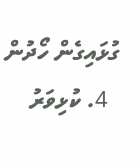ގުޅައިގެން ހޯދުން
  4. ކުޅިވަރު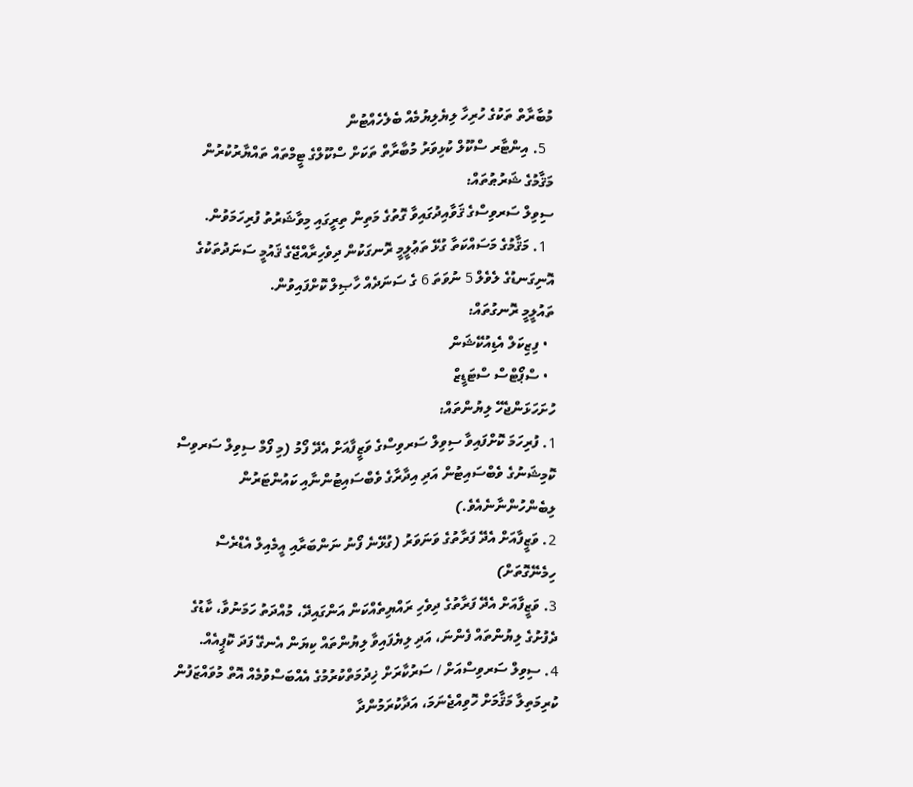މުބާރާތް ތަކުގެ ހުރިހާ ލިޔެލިޔުމެއް ބެލެހެއްޓުން
  5. އިންޓާރ ސްކޫލް ކުޅިވަރު މުބާރާތް ތަކަށް ސްކޫލްގެ ޓީމްތައް ތައްޔާރުކުރުން
މަޤާމުގެ ޝަރުޠުތައް:
ސިވިލް ސަރވިސްގެ ޤަވާއިދުގައިވާ ގޮތުގެ މަތިން ތިރީގައި މިވާޝަރުތު ފުރިހަމަވުން.
  1. މަޤާމުގެ މަސައްކަތާ ގުޅޭ ތަޢުލީމީ ރޮނގަކުން ދިވެހިރާއްޖޭގެ ޤައުމީ ސަނަދުތަކުގެ އޮނިގަނޑުގެ ލެވެލް 5 ނުވަތަ 6 ގެ ސަނަދެއް ހާޞިލް ކޮށްފައިވުން.
ތައުލީމީ ރޮނގުތައް:
  • ފިޒިކަލް އެޑިއުކޭޝަން
  • ސްޕޯޓްސް ސްޓަޑީޒް
ހުށަހަޅަންޖެހޭ ލިޔުންތައް:
1. ފުރިހަމަ ކޮށްފައިވާ ސިވިލް ސަރވިސްގެ ވަޒީފާއަށް އެދޭ ފޯމު (މި ފޯމް ސިވިލް ސަރވިސް ކޮމިޝަނުގެ ވެބްސައިޓުން އަދި އިދާރާގެ ވެބްސައިޓުންނާއި ކައުންޓަރުން ލިބެންހުންނާނެއެވެ.)
2. ވަޒީފާއަށް އެދޭ ފަރާތުގެ ވަނަވަރު (ގުޅޭނެ ފޯނު ނަންބަރާއި އީމެއިލް އެޑްރެސް ހިމެނޭގޮތަށް)
3. ވަޒީފާއަށް އެދޭ ފަރާތުގެ ދިވެހި ރައްޔިތެއްކަން އަންގައިދޭ، މުއްދަތު ހަމަނުވާ، ކާޑުގެ ދެފުށުގެ ލިޔުންތައް ފެންނަ، އަދި ލިޔެފައިވާ ލިޔުންތައް ކިޔަން އެނގޭ ފަދަ ކޮޕީއެއް.
4. ސިވިލް ސަރވިސްއަށް / ސަރުކާރަށް ޚިދުމަތްކުރުމުގެ އެއްބަސްވުމެއް އޮތް މުވައްޒަފުން ކުރިމަތިލާ މަޤާމަށް ހޮވިއްޖެނަމަ، އަދާކުރަމުންދާ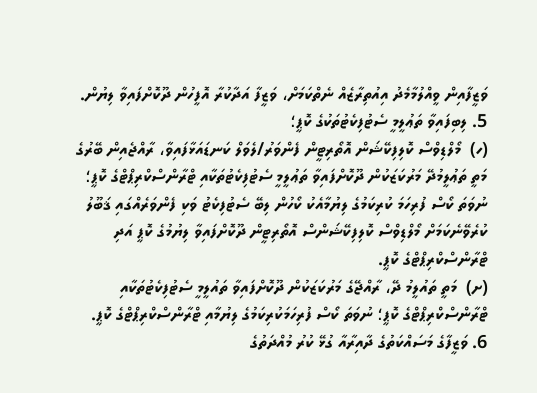ވަޒީފާއިން ވީއްލުމާމެދު އިއުތިރާޒެއް ނެތްކަމަށް، ވަޒީފާ އަދާކުރާ އޮފީހުން ދޫކޮށްފައިވާ ލިޔުން.
5. ލިބިފައިވާ ތަޢުލީމީ ސެޓުފިކެޓުތަކުގެ ކޮޕީ؛
(ހ)  މޯލްޑިވްސް ކޮލިފިކޭޝަން އޮތޯރިޓީން ފެންވަރު/ލެވަލް ކަނޑައަޅާފައިވާ، ރާއްޖެއިން ބޭރުގެ މަތީ ތަޢުލީމުދޭ މަރުކަޒަކުން ދޫކޮށްފައިވާ ތަޢުލީމީ ސެޓުފިކެޓުތަކާއި ޓްރާންސްކްރިޕްޓްގެ ކޮޕީ؛  ނުވަތަ ކޯސް ފުރިހަމަ ކުރިކަމުގެ ލިޔުމާއެކު ކޯހުން ލިބޭ ސެޓުފިކެޓު ވަކި ފެންވަރެއްގައި ޤަބޫލު ކުރެވޭނެކަމަށް މޯލްޑިވްސް ކޮލިފިކޭޝަންސް އޮތޯރިޓީން ދޫކޮށްފައިވާ ލިޔުމުގެ ކޮޕީ އަދި ޓްރާންސްކްރިޕްޓްގެ ކޮޕީ.
(ށ)  މަތީ ތައުލީމު ދޭ، ރާއްޖޭގެ މަރުކަޒަކުން ދޫކޮށްފައިވާ ތައުލީމީ ސެޓުފިކެޓުތަކާއި ޓްރާންސްކްރިޕްޓްގެ ކޮޕީ؛ ނުވަތަ ކޯސް ފުރިހަމަކުރިކަމުގެ ލިޔުމާއި ޓްރާންސްކްރިޕްޓްގެ ކޮޕީ.
6. ވަޒީފާގެ މަސައްކަތުގެ ދާއިރާއާ ގުޅޭ ކުރު މުއްދަތުގެ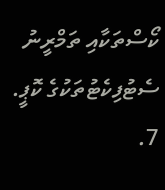ކޯސްތަކާއި ތަމްރީނު ސެޓުފިކެޓުތަކުގެ ކޮޕީ.
7.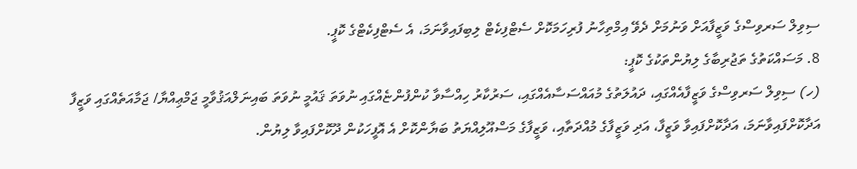ސިވިލް ސަރވިސްގެ ވަޒީފާއަށް ވަނުމަށް ދެވޭ އިމްތިހާނު ފުރިހަމަކޮށް ސެޓްފިކެޓް ލިބިފައިވާނަމަ، އެ ސެޓްފިކެޓްގެ ކޮޕީ.
8. މަސައްކަތުގެ ތަޖުރިބާގެ ލިޔުންތަކުގެ ކޮޕީ:
(ހ) ސިވިލް ސަރވިސްގެ ވަޒީފާއެއްގައި، ދައުލަތުގެ މުއައްސަސާއެއްގައި، ސަރުކާރު ހިއްސާވާ ކުންފުންޏެއްގައި ނުވަތަ ޤައުމީ ނުވަތަ ބައިނަލްއަޤުވާމީ ޖަމްޢިއްޔާ/ ޖަމާއަތެއްގައި ވަޒީފާ އަދާކޮށްފައިވާނަމަ، އަދާކޮށްފައިވާ ވަޒީފާ، އަދި ވަޒީފާގެ މުއްދަތާއި، ވަޒީފާގެ މަސްއޫލިއްޔަތު ބަޔާންކޮށް އެ އޮފީހަކުން ދޫކޮށްފައިވާ ލިޔުން.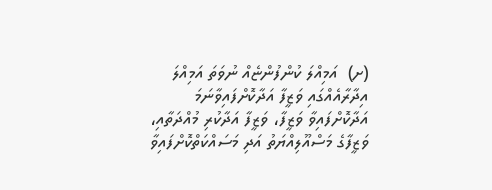(ށ)  އަމިއްލަ ކުންފުންޏެއް ނުވަތަ އަމިއްލަ އިދާރާއެއްގައި ވަޒީފާ އަދާކޮށްފައިވާނަމަ އަދާކޮށްފައިވާ ވަޒީފާ، ވަޒީފާ އަދާކުރި މުއްދަތާއި، ވަޒީފާގެ މަސްއޫލިއްޔަތު އަދި މަސައްކަތްކޮށްފައިވާ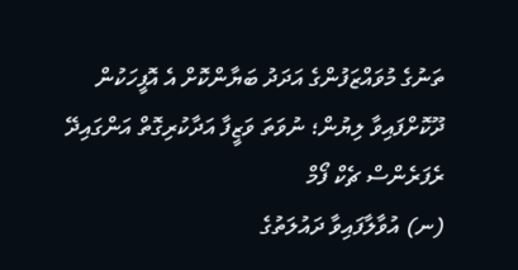ތަނުގެ މުވައްޒަފުންގެ އަދަދު ބަޔާންކޮށް އެ އޮފީހަކުން ދޫކޮށްފައިވާ ލިޔުން؛ ނުވަތަ ވަޒީފާ އަދާކުރިގޮތް އަންގައިދޭ ރެފަރެންސް ޗެކް ފޯމް
(ނ) އުވާލާފައިވާ ދައުލަތުގެ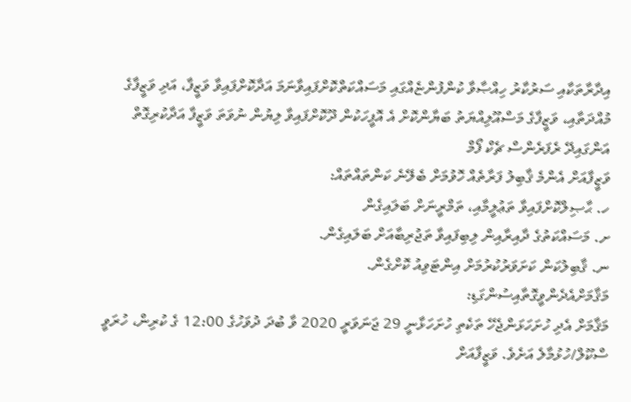އިދާރާތަކާއި ސަރުކާރު ހިއްޞާވާ ކުންފުންޏެއްގައި މަސައްކަތްކޮށްފައިވާނަމަ އަދާކޮށްފައިވާ ވަޒީފާ، އަދި ވަޒީފާގެ މުއްދަތާއި، ވަޒީފާގެ މަސްއޫލިއްޔަތު ބަޔާންކޮށް އެ އޮފީހަކުން ދޫކޮށްފައިވާ ލިޔުން ނުވަތަ ވަޒީފާ އަދާކުރިގޮތް އަންގައިދޭ ރެފަރެންސް ޗެކް ފޯމް
ވަޒީފާއަށް އެންމެ ޤާބިލު ފަރާތެއް ހޮވުމަށް ބެލޭނެ ކަންތައްތައް:
ހ. ޙާޞިލްކޮށްފައިވާ ތަޢުލީމާއި، ތަމްރީނަށް ބަލައިގެން
ށ. މަސައްކަތުގެ ދާއިރާއިން ލިބިފައިވާ ތަޖުރިބާއަށް ބަލައިގެން.
ނ. ޤާބިލުކަން ކަށަވަރުކުރުމަށް އިންޓަވިއު ކޮށްގެން.
މަޤާމަށްއެދެންވީގޮތާއިސުންގަޑި:
މަޤާމަށް އެދި ހުށަހަޅަންޖެހޭ ތަކެތި ހުށަހަޅާނީ 29 ޖަނަވަރީ 2020 ވާ ބުދަ ދުވަހުގެ 12:00 ގެ ކުރިން، ހުރަވީ ސްކޫލް/ހުޅުމާލެ އަށެވެ. ވަޒީފާއަށް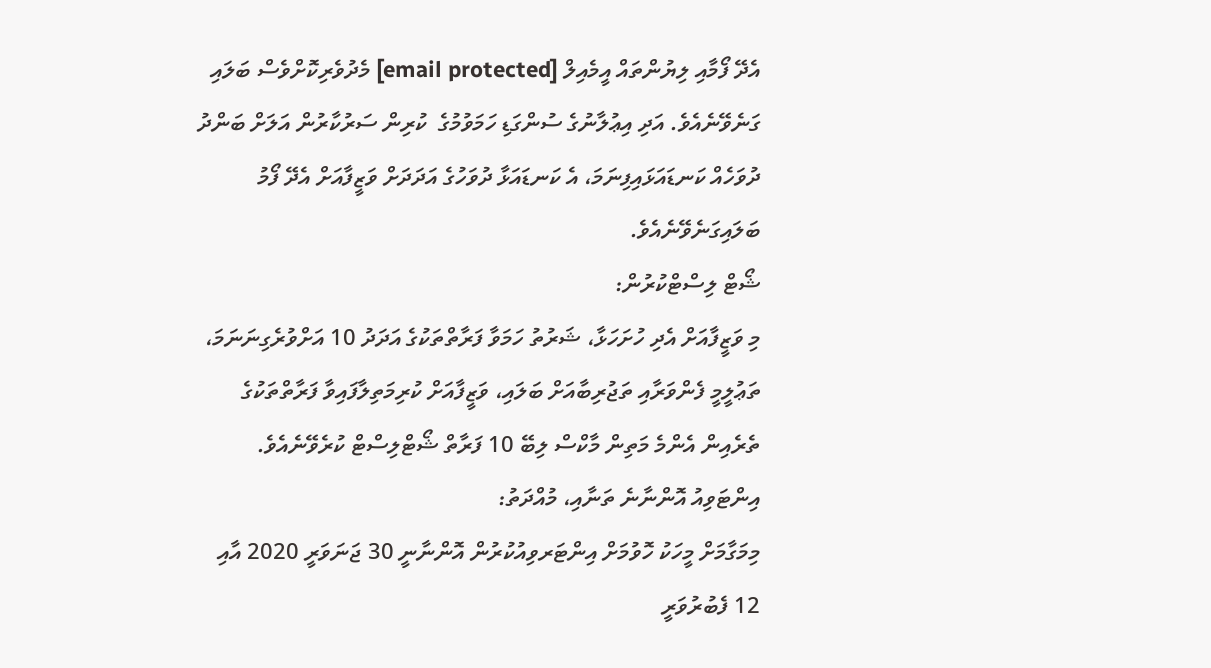އެދޭ ފޯމާއި ލިޔުންތައް އީމެއިލް [email protected] މެދުވެރިކޮށްވެސް ބަލައި ގަނެވޭނެއެވެ. އަދި އިޢުލާނުގެ ސުންގަޑި ހަމަވުމުގެ  ކުރިން ސަރުކާރުން އަލަށް ބަންދު ދުވަހެއް ކަނޑައަޅައިފިނަމަ، އެ ކަނޑައަޅާ ދުވަހުގެ އަދަދަށް ވަޒީފާއަށް އެދޭ ފޯމު ބަލައިގަނެވޭނެއެވެ.
ޝޯޓް ލިސްޓްކުރުން:
މި ވަޒީފާއަށް އެދި ހުށަހަޅާ، ޝަރުތު ހަމަވާ ފަރާތްތަކުގެ އަދަދު 10 އަށްވުރެގިނަނަމަ، ތަޢުލީމީ ފެންވަރާއި ތަޖުރިބާއަށް ބަލައި، ވަޒީފާއަށް ކުރިމަތިލާފައިވާ ފަރާތްތަކުގެ ތެރެއިން އެންމެ މަތިން މާކްސް ލިބޭ 10 ފަރާތް ޝޯޓްލިސްޓް ކުރެވޭނެއެވެ.
އިންޓަވިއު އޮންނާނެ ތަނާއި، މުއްދަތު:
މިމަގާމަށް މީހަކު ހޮވުމަށް އިންޓަރވިއުކުރުން އޮންނާނީ 30 ޖަނަވަރީ 2020 އާއި 12 ފެބުރުވަރީ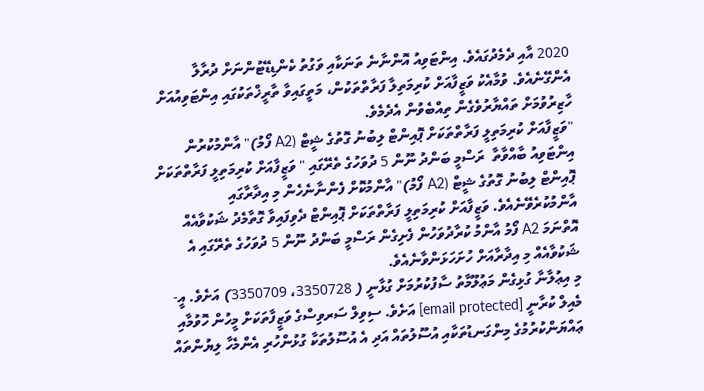2020 އާއި ދެމެދުގައެވެ. އިންޓަވިއު އޮންނާނެ ތަނަކާއި ވަގުތު ކެންޑިޑޭޓުންނަށް ދުރާލާ އެންގޭނެއެވެ. ވުމާއެކު ވަޒީފާއަށް ކުރިމަތިލާ ފަރާތްތަކުން، މަތީގައިވާ ތާރީޚްތަކުގައި އިންޓަވިއުއަށް ހާޒިރުވުމަށް ތައްޔާރުވެގެން ތިއްބެވުން އެދެމެވެ.
"ވަޒީފާއަށް ކުރިމަތިލީ ފަރާތްތަކަށް ޕޮއިންޓް ލިބުނު ގޮތުގެ ޝީޓް (A2 ފޯމު)" އާންމުކުރުން
އިންޓަވިއު ބާއްވާތާ  ރަސްމީ ބަންދު ނޫން 5 ދުވަހުގެ ތެރޭގައި " ވަޒީފާއަށް ކުރިމަތިލީ ފަރާތްތަކަށް ޕޮއިންޓް ލިބުނު ގޮތުގެ ޝީޓް (A2 ފޯމު)" އާންމުކޮށް ފެންނާނެހެން މި އިދާރާގައި އާންމުކުރެވޭނެއެވެ. ވަޒީފާއަށް ކުރިމަތިލީ ފަރާތްތަކަށް ޕޮއިންޓް ދެވިފައިވާ ގޮތާމެދު ޝަކުވާއެއް އޮތްނަމަ A2 ފޯމު އާންމު ކުރާދުވަހުން ފެށިގެން ރަސްމީ ބަންދު ނޫން 5 ދުވަހުގެ ތެރޭގައި އެ ޝަކުވާއެއް މި އިދާރާއަށް ހުށަހަޅަންވާނެއެވެ.
މި އިޢުލާނާ ގުޅިގެން މަޢުލޫމާތު ސާފުކުރުމަށް ގުޅާނީ ( 3350728، 3350709) އަށެވެ. އީ-މެއިލް ކުރާނީ [email protected] އަށެވެ. ސިވިލް ސަރވިސްގެ ވަޒީފާތަކަށް މީހުން ހޮވުމާއި ޢައްޔަންކުރުމުގެ މިންގަނޑުތަކާއި އުސޫލުތައް އަދި އެ އުސޫލުތަކާ ގުޅުންހުރި އެންމެހާ ލިޔުންތައް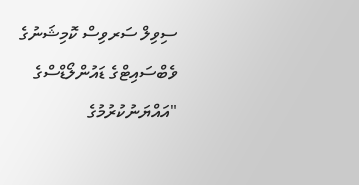ސިވިލް ސަރވިސް ކޮމިޝަނުގެ ވެބްސައިޓްގެ ޑައުންލޯޑްސްގެ "އައްޔަނުކުރުމުގެ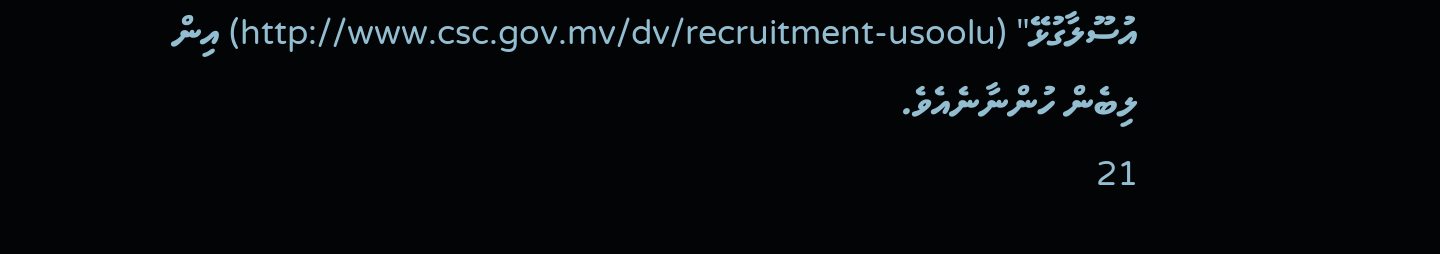އުސޫލާގުޅޭ" (http://www.csc.gov.mv/dv/recruitment-usoolu) އިން ލިބެން ހުންނާނެއެވެ.
21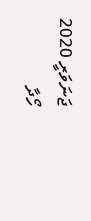ޖަނަވަރީ 2020
ހޯދާ